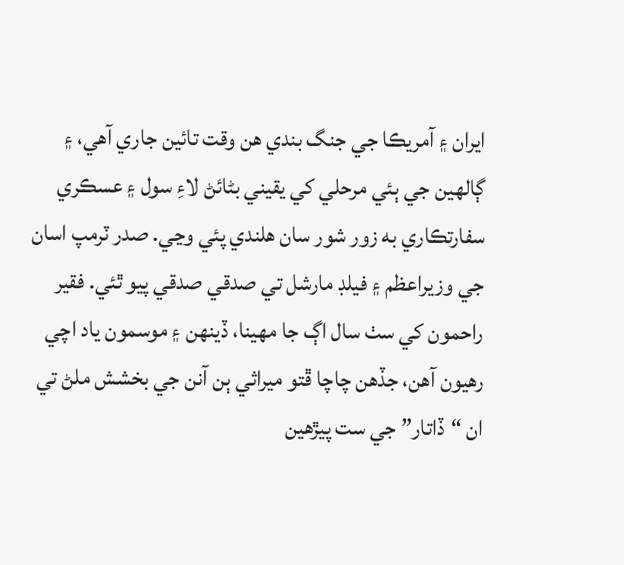ايران ۽ آمريڪا جي جنگ بندي هن وقت تائين جاري آهي، ۽ ڳالهين جي ٻئي مرحلي کي يقيني بڻائڻ لاءِ سول ۽ عسڪري سفارتڪاري به زور شور سان هلندي پئي وڃي. صدر ٽرمپ اسان جي وزيراعظم ۽ فيلڊ مارشل تي صدقي صدقي پيو ٿئي. فقير راحمون کي سٺ سال اڳ جا مهينا، ڏينهن ۽ موسمون ياد اچي رهيون آهن، جڏهن چاچا ڦتو ميراثي ٻن آنن جي بخشش ملڻ تي ان “ڏاتار” جي ست پيڙھين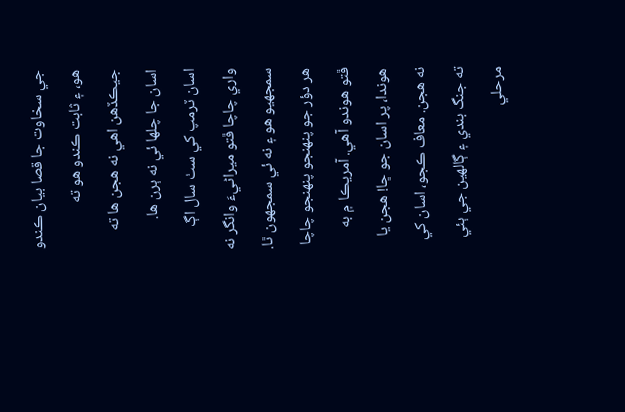جي سخاوت جا قصا بيان ڪندو هو، ۽ ثابت ڪندو هو ته جيڪڏهن اهي نه هجن ها ته اسان جا چلها ئي نه ٻرن ها.
اسان ٽرمپ کي سٺ سال اڳ واري چاچا ڦتو ميراڻيءَ وانگر نه سمجهيو ھو ۽ نه ئي سمجھون ٿا. هر دؤر جو پنهنجو پنهنجو چاچا ڦتو هوندو آهي. آمريڪا ۾ به هوندا، پر اسان جو ڇا! هجن يا نه هجن. معاف ڪجو، اسان کي ته جنگ بندي ۽ ڳالهين جي ٻئي مرحلي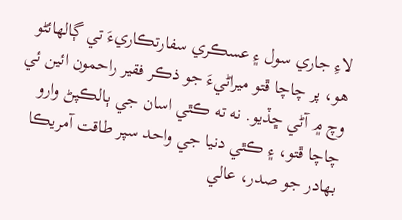لاءِ جاري سول ۽ عسڪري سفارتڪاريءَ تي ڳالهائڻو هو، پر چاچا ڦتو ميراڻيءَ جو ذڪر فقير راحمون ائين ئي وچ ۾ آڻي ڇڏيو. نه ته ڪٿي اسان جي ٻالڪپڻ وارو چاچا ڦتو، ۽ ڪٿي دنيا جي واحد سپر طاقت آمريڪا بهادر جو صدر، عالي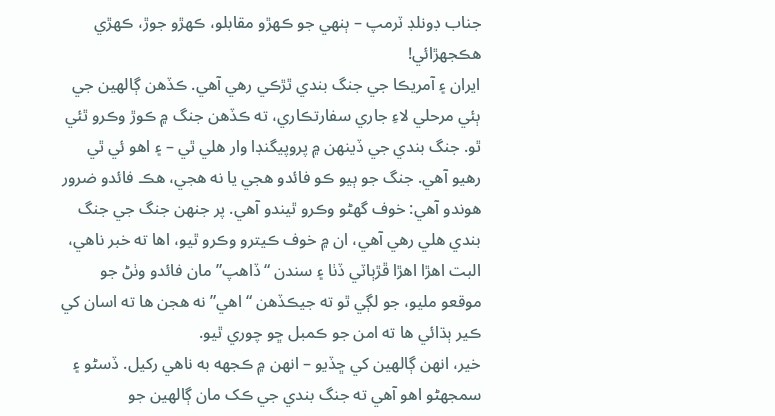جناب ڊونلڊ ٽرمپ – ٻنھي جو ڪهڙو مقابلو، ڪهڙو جوڙ، ڪهڙي ھڪجھڙائي!
ايران ۽ آمريڪا جي جنگ بندي ٿڙڪي رهي آهي. ڪڏهن ڳالهين جي ٻئي مرحلي لاءِ جاري سفارتڪاري، ته ڪڏهن جنگ ۾ ڪوڙ وڪرو ٿئي ٿو. جنگ بندي جي ڏينهن ۾ پروپيگنڊا وار ھلي ٿي – ۽ اهو ئي ٿي رهيو آهي. جنگ جو ٻيو ڪو فائدو هجي يا نه هجي، هڪ فائدو ضرور هوندو آهي: خوف گھڻو وڪرو ٿيندو آهي. پر جنهن جنگ جي جنگ بندي ھلي رھي آھي، ان ۾ خوف ڪيترو وڪرو ٿيو، اها ته خبر ناهي، البت اهڙا اهڙا ڦڙٻاٽي ڏٺا ۽ سندن “ڏاھپ” مان فائدو وٺڻ جو موقعو مليو، جو لڳي ٿو ته جيڪڏهن “اهي” نه هجن ها ته اسان کي ڪير ٻڌائي ها ته امن جو ڪمبل ڇو چوري ٿيو.
خير، انهن ڳالهين کي ڇڏيو – انهن ۾ ڪجهه به ناهي رکيل. ڏسڻو ۽ سمجهڻو اهو آهي ته جنگ بندي جي ڪک مان ڳالهين جو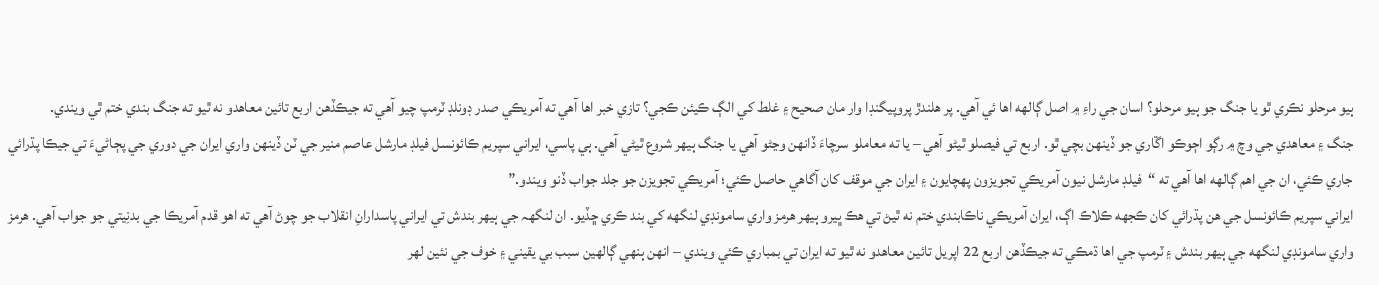ٻيو مرحلو نڪري ٿو يا جنگ جو ٻيو مرحلو؟ اسان جي راءِ ۾ اصل ڳالهه اها ئي آهي. پر هلندڙ پروپيگنڊا وار مان صحيح ۽ غلط کي الڳ ڪيئن ڪجي؟ تازي خبر اها آهي ته آمريڪي صدر ڊونلڊ ٽرمپ چيو آهي ته جيڪڏهن اربع تائين معاهدو نه ٿيو ته جنگ بندي ختم ٿي ويندي.
جنگ ۽ معاهدي جي وچ ۾ رڳو اڄوڪو اڱاري جو ڏينهن بچي ٿو. اربع تي فيصلو ٿيڻو آهي – يا ته معاملو سرچاءَ ڏانهن وڃڻو آهي يا جنگ ٻيهر شروع ٿيڻي آهي. ٻي پاسي، ايراني سپريم ڪائونسل فيلڊ مارشل عاصم منير جي ٽن ڏينهن واري ايران جي دوري جي پڄاڻيءَ تي جيڪا پڌرائي جاري ڪئي، ان جي اهم ڳالهه اها آهي ته “فيلڊ مارشل نيون آمريڪي تجويزون پهچايون ۽ ايران جي موقف کان آگاهي حاصل ڪئي؛ آمريڪي تجويزن جو جلد جواب ڏنو ويندو.”
ايراني سپريم ڪائونسل جي هن پڌرائي کان ڪجهه ڪلاڪ اڳ، ايران آمريڪي ناڪابندي ختم نه ٿيڻ تي هڪ ڀيرو ٻيهر ھرمز واري سامونڊي لنگهه کي بند ڪري ڇڏيو. ان لنگھہ جي ٻيهر بندش تي ايراني پاسدارانِ انقلاب جو چوڻ آهي ته اهو قدم آمريڪا جي بدنِيتي جو جواب آهي. هرمز واري سامونڊي لنگهه جي ٻيهر بندش ۽ ٽرمپ جي اها ڌمڪي ته جيڪڏهن اربع 22 اپريل تائين معاهدو نه ٿيو ته ايران تي بمباري ڪئي ويندي – انهن ٻنهي ڳالهين سبب بي يقيني ۽ خوف جي نئين لهر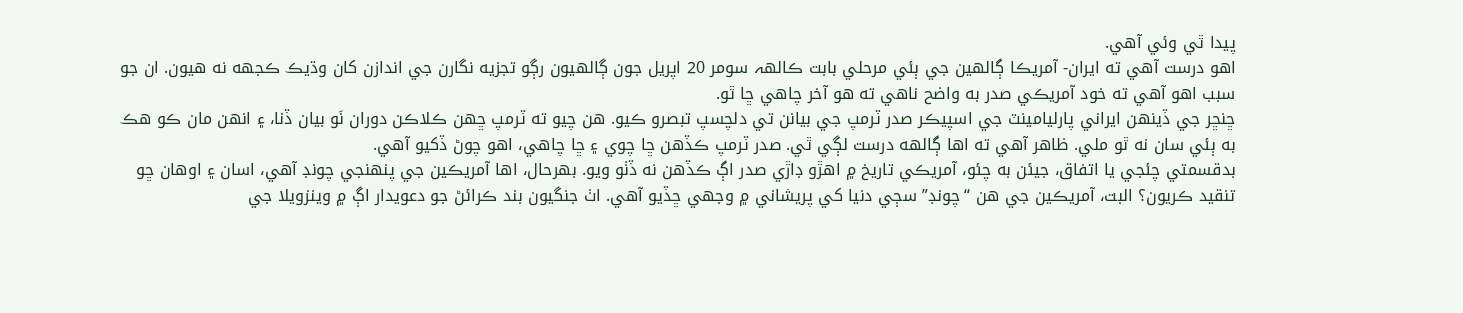پيدا ٿي وئي آهي.
اهو درست آهي ته ايران- آمريڪا ڳالهين جي ٻئي مرحلي بابت ڪالھہ سومر 20 اپريل جون ڳالهيون رڳو تجزيه نگارن جي اندازن کان وڌيڪ ڪجهه نه هيون. ان جو سبب اهو آهي ته خود آمريڪي صدر به واضح ناهي ته هو آخر چاهي ڇا ٿو.
ڇنڇر جي ڏينهن ايراني پارليامينٽ جي اسپيڪر صدر ٽرمپ جي بيانن تي دلچسپ تبصرو ڪيو. هن چيو ته ٽرمپ ڇهن ڪلاڪن دوران نَو بيان ڏنا، ۽ انهن مان ڪو ھڪ به ٻئي سان نه ٿو ملي. ظاهر آهي ته اها ڳالهه درست لڳي ٿي. صدر ٽرمپ ڪڏهن ڇا چوي ۽ ڇا چاهي، اهو چوڻ ڏکيو آهي.
بدقسمتي چئجي يا اتفاق، جيئن به چئو، آمريڪي تاريخ ۾ اهڙو ڊاڙي صدر اڳ ڪڏهن نه ڏٺو ويو. بهرحال، اها آمريڪين جي پنهنجي چونڊ آهي، اسان ۽ اوهان ڇو تنقيد ڪريون؟ البت، آمريڪين جي هن “چونڊ” سڄي دنيا کي پريشاني ۾ وجهي ڇڏيو آهي. اٺ جنگيون بند ڪرائڻ جو دعويدار اڳ ۾ وينزويلا جي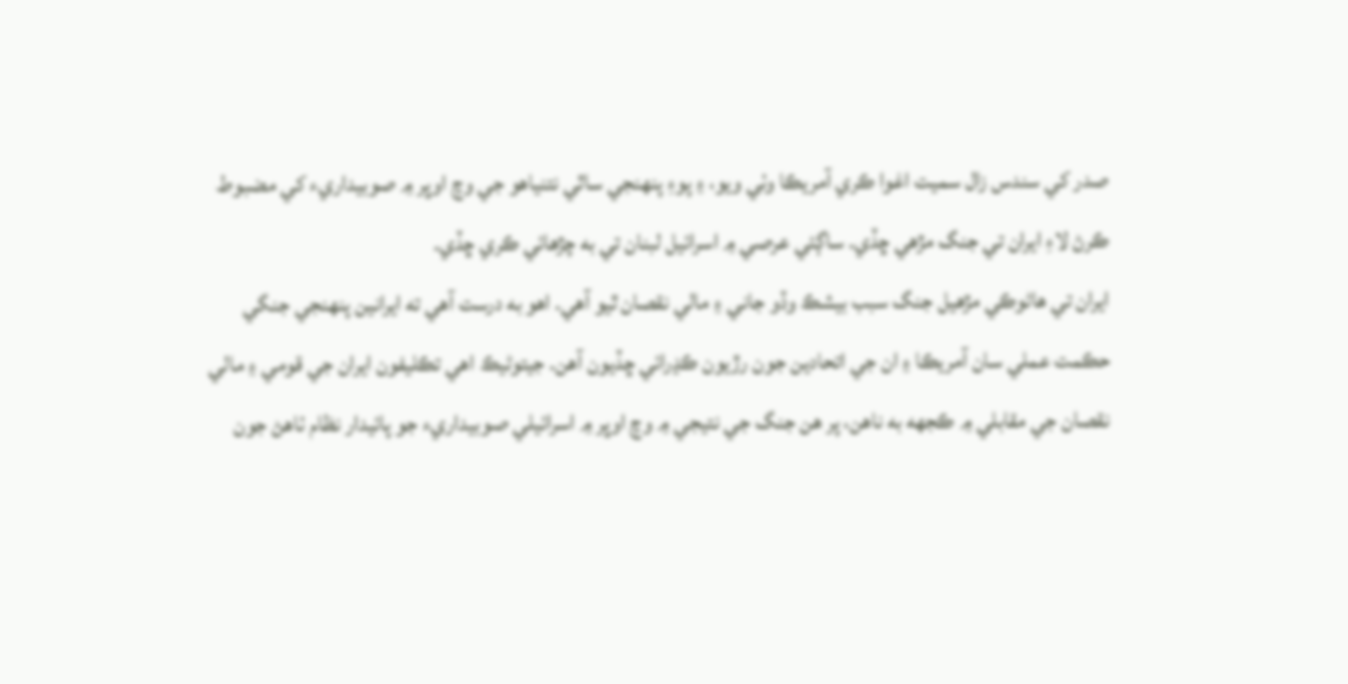صدر کي سندس زال سميت اغوا ڪري آمريڪا وٺي ويو، ۽ پوءِ پنهنجي ساٿي نتنياهو جي وچ اوڀر ۾ صوبيداريء کي مضبوط ڪرڻ لاءِ ايران تي جنگ مڙھي ڇڏي. ساڳئي عرصي ۾ اسرائيل لبنان تي به چڙهائي ڪري ڇڏي.
ايران تي هاڻوڪي مڙهيل جنگ سبب بيشڪ وڏو جاني ۽ مالي نقصان ٿيو آهي. اهو به درست آهي ته ايرانين پنهنجي جنگي حڪمت عملي سان آمريڪا ۽ ان جي اتحادين جون رڙيون ڪڍرائي ڇڏيون آهن. جيتوڻيڪ اهي تڪليفون ايران جي قومي ۽ مالي نقصان جي مقابلي ۾ ڪجهه به ناهن، پر هن جنگ جي نتيجي ۾ وچ اوڀر ۾ اسرائيلي صوبيداريء جو پائيدار نظام ٺاهڻ جون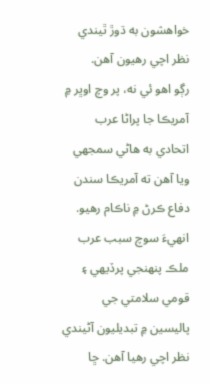خواهشون به ڌوڙ ٿيندي نظر اچي رهيون آهن.
رڳو اهو ئي نه، پر وچ اوڀر ۾ آمريڪا جا پراڻا عرب اتحادي به هاڻي سمجهي ويا آهن ته آمريڪا سندن دفاع ڪرڻ ۾ ناڪام رهيو. انهيءَ سوچ سبب عرب ملڪ پنهنجي پرڏيهي ۽ قومي سلامتي جي پاليسين ۾ تبديليون آڻيندي نظر اچي رهيا آهن. ڇا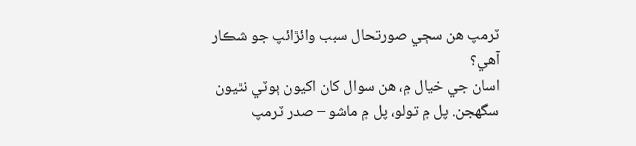ٽرمپ هن سڄي صورتحال سبب وائڙائپ جو شڪار آهي؟
اسان جي خيال ۾، هن سوال کان اکيون ٻوٽي نٿيون سگهجن. پل ۾ تولو، پل ۾ ماشو – صدر ٽرمپ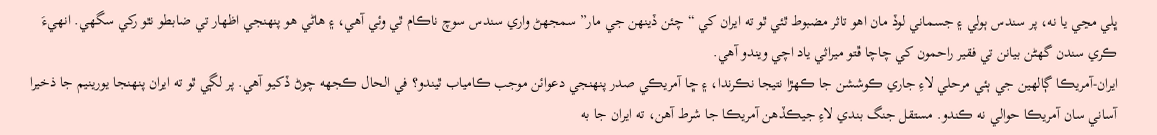ڀلي مڃي يا نه، پر سندس ٻولي ۽ جسماني لوڏ مان اهو تاثر مضبوط ٿئي ٿو ته ايران کي “چئن ڏينهن جي مار” سمجهڻ واري سندس سوچ ناڪام ٿي وئي آهي، ۽ هاڻي هو پنهنجي اظهار تي ضابطو نٿو رکي سگهي. انهيءَ ڪري سندن گهڻن بيانن تي فقير راحمون کي چاچا ڦتو ميراثي ياد اچي ويندو آهي.
ايران-آمريڪا ڳالهين جي ٻئي مرحلي لاءِ جاري ڪوششن جا ڪهڙا نتيجا نڪرندا، ۽ ڇا آمريڪي صدر پنهنجي دعوائن موجب ڪامياب ٿيندو؟ في الحال ڪجهه چوڻ ڏکيو آهي. پر لڳي ٿو ته ايران پنهنجا يورينيم جا ذخيرا آساني سان آمريڪا حوالي نه ڪندو. مستقل جنگ بندي لاءِ جيڪڏهن آمريڪا جا شرط آهن، ته ايران جا به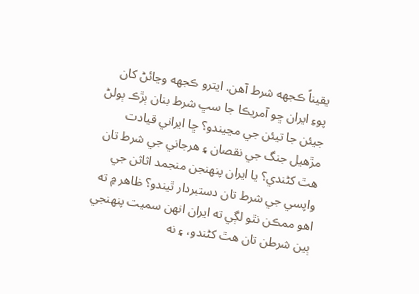يقيناً ڪجھه شرط آهن. ايترو ڪجهه وڃائڻ کان پوءِ ايران ڇو آمريڪا جا سڀ شرط بنان ٻڙڪ ٻولڻ جيئن جا تيئن جي مڃيندو؟ ڇا ايراني قيادت مڙهيل جنگ جي نقصان ۽ هرجاني جي شرط تان هٿ کڻندي؟ يا ايران پنهنجن منجمد اثاثن جي واپسي جي شرط تان دستبردار ٿيندو؟ ظاهر ۾ ته اهو ممڪن نٿو لڳي ته ايران انهن سميت پنهنجي ٻين شرطن تان هٿ کڻندو، ۽ نه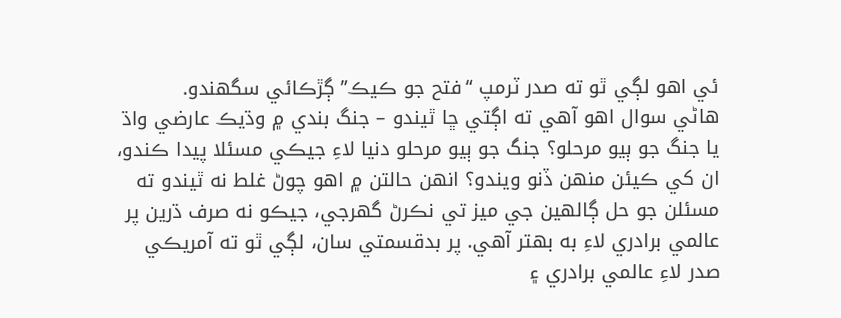ئي اهو لڳي ٿو ته صدر ٽرمپ “فتح جو ڪيڪ” ڳڙڪائي سگهندو.
هاڻي سوال اهو آهي ته اڳتي ڇا ٿيندو – جنگ بندي ۾ وڌيڪ عارضي واڌ يا جنگ جو ٻيو مرحلو؟ جنگ جو ٻيو مرحلو دنيا لاءِ جيڪي مسئلا پيدا ڪندو، ان کي ڪيئن منهن ڏنو ويندو؟ انهن حالتن ۾ اهو چوڻ غلط نه ٿيندو ته مسئلن جو حل ڳالهين جي ميز تي نڪرڻ گهرجي، جيڪو نه صرف ڌرين پر عالمي برادري لاءِ به بهتر آهي. پر بدقسمتي سان، لڳي ٿو ته آمريڪي صدر لاءِ عالمي برادري ۽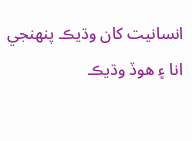انسانيت کان وڌيڪ پنهنجي انا ۽ ھوڏ وڌيڪ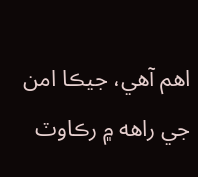اهم آهي، جيڪا امن جي راهه ۾ رڪاوٽ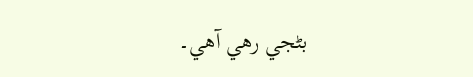بڻجي رهي آهي۔